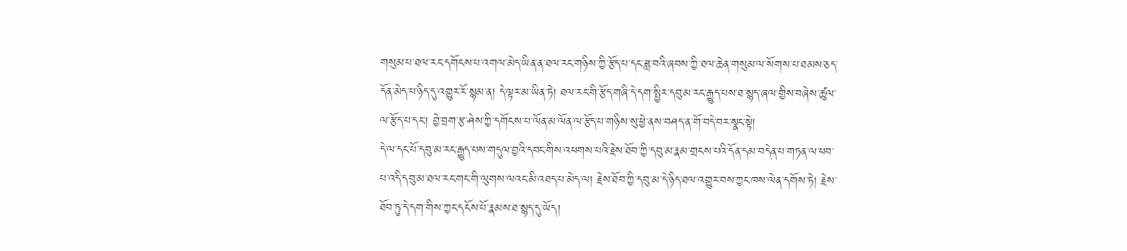གསུམ་པ་ཐལ་རང་དགོངས་པ་འགལ་མེད་ཡིན་ན་ཐལ་རང་གཉིས་ཀྱི་རྩོད་པ་དང་ཟླ་བའི་ཞབས་ཀྱི་ཐལ་ཆེན་གསུམ་ལ་སོགས་པ་ཐམས་ཅད་དོན་མེད་པ་ཉིད་དུ་འགྱུར་རོ་སྙམ་ན། དེ་ལྟར་མ་ཡིན་ཏེ། ཐལ་རང་གི་རྩོད་གཞི་དེ་དག་སྤྱིར་དབུ་མ་རང་རྒྱུད་པས་ཐ་སྙད་ཞལ་གྱིས་བཞེས་ཚུལ་ལ་རྩོད་པ་དང་། བྱེ་བྲག་རྩ་ཤེས་ཀྱི་དགོངས་པ་ལོན་མ་ལོན་ལ་རྩོད་པ་གཉིས་སུ་ཕྱེ་ནས་བཤད་ན་གོ་བདེ་བར་སྣང་སྟེ།
དེ་ལ་དང་པོ་དབུ་མ་རང་རྒྱུད་པས་གདུལ་བྱའི་དབང་གིས་འཕགས་པའི་རྗེས་ཐོབ་ཀྱི་དབུ་མ་རྣམ་གྲངས་པའི་དོན་དམ་བདེན་པ་གཏན་ལ་ཕབ་པ་འདི་དབུ་མ་ཐལ་རང་གང་གི་ལུགས་ལའང་མི་འཐད་པ་མེད་ལ། རྗེས་ཐོབ་ཀྱི་དབུ་མ་དེ་ཉིད་ཐལ་འགྱུར་བས་ཀྱང་ཁས་ལེན་དགོས་ཏེ། རྗེས་ཐོབ་ཏུ་དེ་དག་གིས་ཀྱང་དངོས་པོ་རྣམས་ཐ་སྙད་དུ་ཡོད།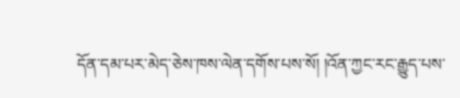དོན་དམ་པར་མེད་ཅེས་ཁས་ལེན་དགོས་པས་སོ། །འོན་ཀྱང་རང་རྒྱུད་པས་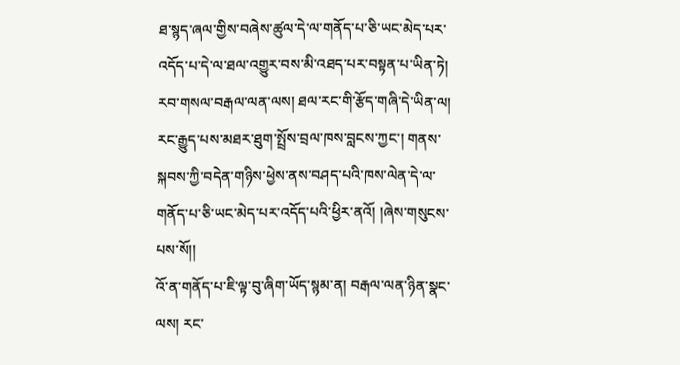ཐ་སྙད་ཞལ་གྱིས་བཞེས་ཚུལ་དེ་ལ་གནོད་པ་ཅི་ཡང་མེད་པར་འདོད་པ་དེ་ལ་ཐལ་འགྱུར་བས་མི་འཐད་པར་བསྟན་པ་ཡིན་ཏེ། རབ་གསལ་བརྒལ་ལན་ལས། ཐལ་རང་གི་རྩོད་གཞི་དེ་ཡིན་ལ། རང་རྒྱུད་པས་མཐར་ཐུག་སྤྲོས་བྲལ་ཁས་བླངས་ཀྱང་། གནས་སྐབས་ཀྱི་བདེན་གཉིས་ཕྱེས་ནས་བཤད་པའི་ཁས་ལེན་དེ་ལ་གནོད་པ་ཅི་ཡང་མེད་པར་འདོད་པའི་ཕྱིར་ནའོ། །ཞེས་གསུངས་པས་སོ།།
འོ་ན་གནོད་པ་ཇི་ལྟ་བུ་ཞིག་ཡོད་སྙམ་ན། བརྒལ་ལན་ཉིན་སྣང་ལས། རང་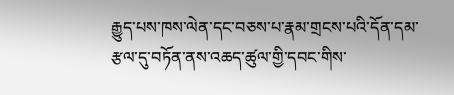རྒྱུད་པས་ཁས་ལེན་དང་བཅས་པ་རྣམ་གྲངས་པའི་དོན་དམ་རྩལ་དུ་བཏོན་ནས་འཆད་ཚུལ་གྱི་དབང་གིས་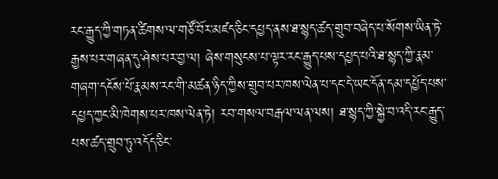རང་རྒྱུད་ཀྱི་གཏན་ཚིགས་ལ་གཙོ་བོར་མཛད་ཅིང་དཔྱད་ནས་ཐ་སྙད་ཚད་གྲུབ་བཞེད་པ་སོགས་ཡིན་ཏེ་རྒྱས་པར་གཞན་དུ་ཤེས་པར་བྱ་ལ། ཞེས་གསུངས་པ་ལྟར་རང་རྒྱུད་པས་དཔྱད་པའི་ཐ་སྙད་ཀྱི་རྣམ་གཞག་དངོས་པོ་རྣམས་རང་གི་མཚན་ཉིད་ཀྱིས་གྲུབ་པར་ཁས་ལེན་པ་དང་དེ་ཡང་དོན་དམ་དཔྱོད་པས་དཔྱད་ཀྱང་མི་ཁེགས་པར་ཁས་ལེན་ཏེ། རབ་གསལ་བརྒལ་ལན་ལས། ཐ་སྙད་ཀྱི་སྐྱེ་བ་འདི་རང་རྒྱུད་པས་ཚད་གྲུབ་ཏུ་འདོད་ཅིང་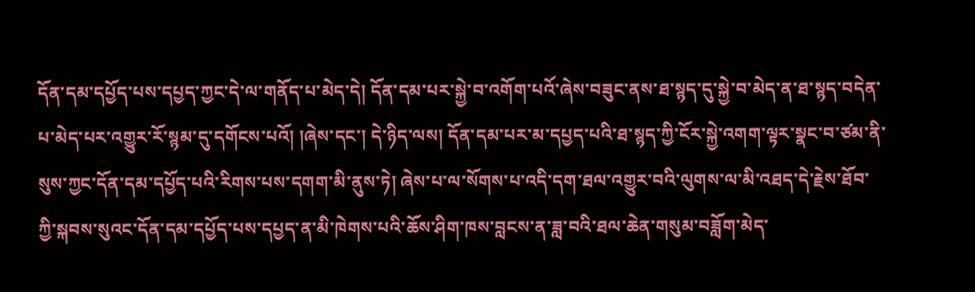དོན་དམ་དཔྱོད་པས་དཔྱད་ཀྱང་དེ་ལ་གནོད་པ་མེད་དེ། དོན་དམ་པར་སྐྱེ་བ་འགོག་པའོ་ཞེས་བཟུང་ནས་ཐ་སྙད་དུ་སྐྱེ་བ་མེད་ན་ཐ་སྙད་བདེན་པ་མེད་པར་འགྱུར་རོ་སྙམ་དུ་དགོངས་པའོ། །ཞེས་དང་། དེ་ཉིད་ལས། དོན་དམ་པར་མ་དཔྱད་པའི་ཐ་སྙད་ཀྱི་ངོར་སྐྱེ་འགག་ལྟར་སྣང་བ་ཙམ་ནི་སུས་ཀྱང་དོན་དམ་དཔྱོད་པའི་རིགས་པས་དགག་མི་ནུས་ཏེ། ཞེས་པ་ལ་སོགས་པ་འདི་དག་ཐལ་འགྱུར་བའི་ལུགས་ལ་མི་འཐད་དེ་རྗེས་ཐོབ་ཀྱི་སྐབས་སུའང་དོན་དམ་དཔྱོད་པས་དཔྱད་ན་མི་ཁེགས་པའི་ཆོས་ཤིག་ཁས་བླངས་ན་ཟླ་བའི་ཐལ་ཆེན་གསུམ་བཟློག་མེད་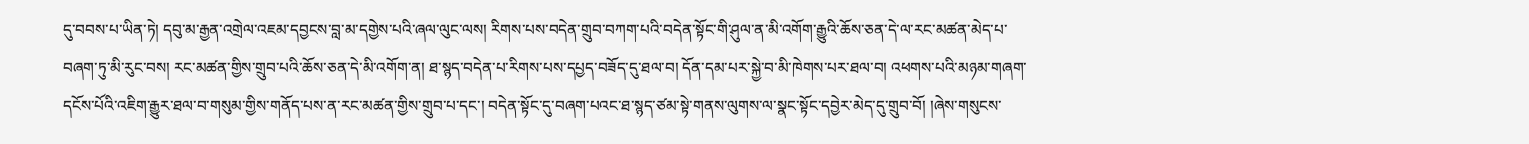དུ་བབས་པ་ཡིན་ཏེ། དབུ་མ་རྒྱན་འགྲེལ་འཇམ་དབྱངས་བླ་མ་དགྱེས་པའི་ཞལ་ལུང་ལས། རིགས་པས་བདེན་གྲུབ་བཀག་པའི་བདེན་སྟོང་གི་ཤུལ་ན་མི་འགོག་རྒྱུའི་ཆོས་ཅན་དེ་ལ་རང་མཚན་མེད་པ་བཞག་ཏུ་མི་རུང་བས། རང་མཚན་གྱིས་གྲུབ་པའི་ཆོས་ཅན་དེ་མི་འགོག་ན། ཐ་སྙད་བདེན་པ་རིགས་པས་དཔྱད་བཟོད་དུ་ཐལ་བ། དོན་དམ་པར་སྐྱེ་བ་མི་ཁེགས་པར་ཐལ་བ། འཕགས་པའི་མཉམ་གཞག་དངོས་པོའི་འཇིག་རྒྱུར་ཐལ་བ་གསུམ་གྱིས་གནོད་པས་ན་རང་མཚན་གྱིས་གྲུབ་པ་དང་། བདེན་སྟོང་དུ་བཞག་པའང་ཐ་སྙད་ཙམ་སྟེ་གནས་ལུགས་ལ་སྣང་སྟོང་དབྱེར་མེད་དུ་གྲུབ་བོ། །ཞེས་གསུངས་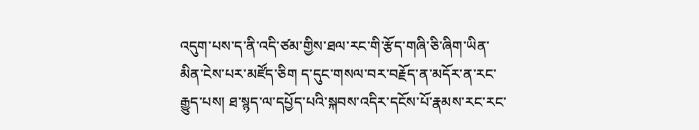འདུག་པས་ད་ནི་འདི་ཙམ་གྱིས་ཐལ་རང་གི་རྩོད་གཞི་ཅི་ཞིག་ཡིན་མིན་ངེས་པར་མཛོད་ཅིག ད་དུང་གསལ་བར་བརྗོད་ན་མདོར་ན་རང་རྒྱུད་པས། ཐ་སྙད་ལ་དཔྱོད་པའི་སྐབས་འདིར་དངོས་པོ་རྣམས་རང་རང་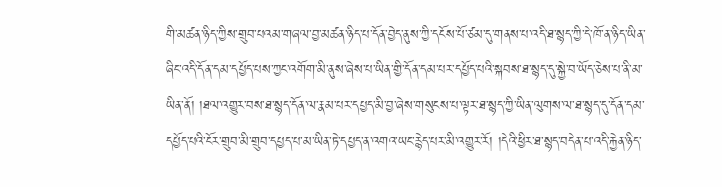གི་མཚན་ཉིད་ཀྱིས་གྲུབ་པའམ་གཞལ་བྱ་མཚན་ཉིད་པ་དོན་བྱེད་ནུས་ཀྱི་དངོས་པོ་ཙམ་དུ་གནས་པ་འདི་ཐ་སྙད་ཀྱི་དེ་ཁོ་ན་ཉིད་ཡིན་ཞིང་འདི་དོན་དམ་དཔྱོད་པས་ཀྱང་འགོག་མི་ནུས་ཞེས་པ་ཡིན་གྱི་དོན་དམ་པར་དཔྱོད་པའི་སྐབས་ཐ་སྙད་དུ་སྐྱེ་བ་ཡོད་ཅེས་པ་ནི་མ་ཡིན་ནོ། །ཐལ་འགྱུར་བས་ཐ་སྙད་དོན་ལ་རྣམ་པར་དཔྱད་མི་བྱ་ཞེས་གསུངས་པ་ལྟར་ཐ་སྙད་ཀྱི་ཡིན་ལུགས་ལ་ཐ་སྙད་དུ་དོན་དམ་དཔྱོད་པའི་ངོར་གྲུབ་མི་གྲུབ་དཔྱད་པ་མ་ཡིན་ཏེ་དཔྱད་ན་འགའ་ཡང་རྙེད་པར་མི་འགྱུར་རོ། །དེའི་ཕྱིར་ཐ་སྙད་བདེན་པ་འདི་རྐྱེན་ཉིད་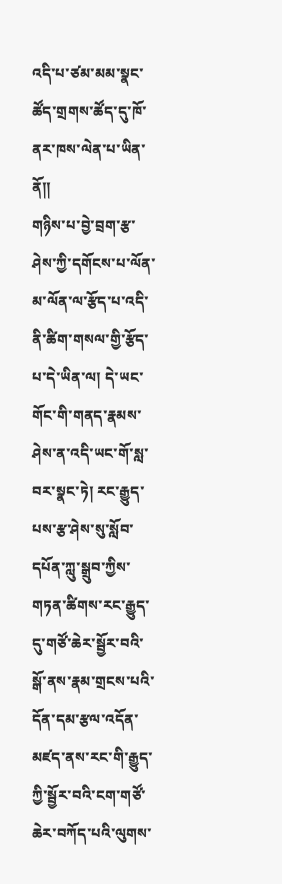འདི་པ་ཙམ་མམ་སྣང་ཚོད་གྲགས་ཚོད་དུ་ཁོ་ནར་ཁས་ལེན་པ་ཡིན་ནོ།།
གཉིས་པ་བྱེ་བྲག་རྩ་ཤེས་ཀྱི་དགོངས་པ་ལོན་མ་ལོན་ལ་རྩོད་པ་འདི་ནི་ཚིག་གསལ་གྱི་རྩོད་པ་དེ་ཡིན་ལ། དེ་ཡང་གོང་གི་གནད་རྣམས་ཤེས་ན་འདི་ཡང་གོ་སླ་བར་སྣང་ཏེ། རང་རྒྱུད་པས་རྩ་ཤེས་སུ་སློབ་དཔོན་ཀླུ་སྒྲུབ་ཀྱིས་གཏན་ཚིགས་རང་རྒྱུད་དུ་གཙོ་ཆེར་སྦྱོར་བའི་སྒོ་ནས་རྣམ་གྲངས་པའི་དོན་དམ་རྩལ་འདོན་མཛད་ནས་རང་གི་རྒྱུད་ཀྱི་སྦྱོར་བའི་ངག་གཙོ་ཆེར་བཀོད་པའི་ལུགས་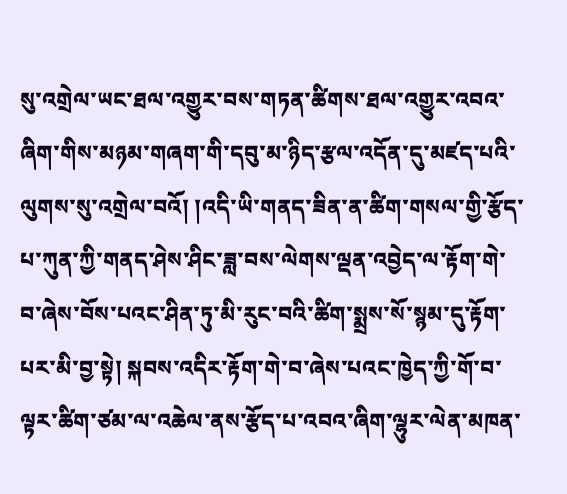སུ་འགྲེལ་ཡང་ཐལ་འགྱུར་བས་གཏན་ཚིགས་ཐལ་འགྱུར་འབའ་ཞིག་གིས་མཉམ་གཞག་གི་དབུ་མ་ཉིད་རྩལ་འདོན་དུ་མཛད་པའི་ལུགས་སུ་འགྲེལ་བའོ། །འདི་ཡི་གནད་ཟིན་ན་ཚིག་གསལ་གྱི་རྩོད་པ་ཀུན་ཀྱི་གནད་ཤེས་ཤིང་ཟླ་བས་ལེགས་ལྡན་འབྱེད་ལ་རྟོག་གེ་བ་ཞེས་བོས་པའང་ཤིན་ཏུ་མི་རུང་བའི་ཚིག་སྨྲས་སོ་སྙམ་དུ་རྟོག་པར་མི་བྱ་སྟེ། སྐབས་འདིར་རྟོག་གེ་བ་ཞེས་པའང་ཁྱེད་ཀྱི་གོ་བ་ལྟར་ཚིག་ཙམ་ལ་འཆེལ་ནས་རྩོད་པ་འབའ་ཞིག་ལྷུར་ལེན་མཁན་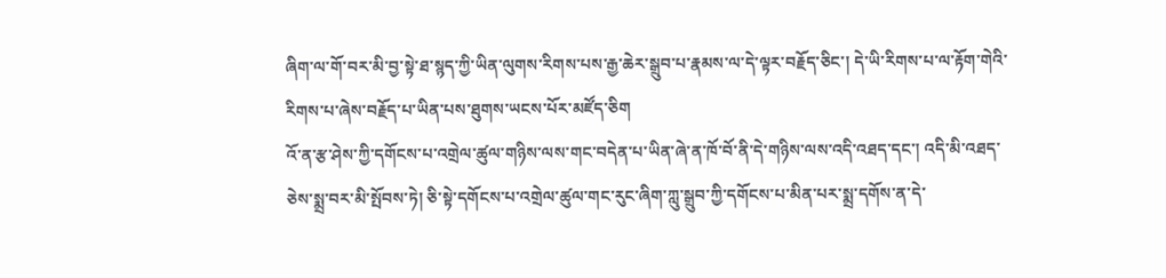ཞིག་ལ་གོ་བར་མི་བྱ་སྟེ་ཐ་སྙད་ཀྱི་ཡིན་ལུགས་རིགས་པས་རྒྱ་ཆེར་སྒྲུབ་པ་རྣམས་ལ་དེ་ལྟར་བརྗོད་ཅིང་། དེ་ཡི་རིགས་པ་ལ་རྟོག་གེའི་རིགས་པ་ཞེས་བརྗོད་པ་ཡིན་པས་ཐུགས་ཡངས་པོར་མཛོད་ཅིག
འོ་ན་རྩ་ཤེས་ཀྱི་དགོངས་པ་འགྲེལ་ཚུལ་གཉིས་ལས་གང་བདེན་པ་ཡིན་ཞེ་ན་ཁོ་བོ་ནི་དེ་གཉིས་ལས་འདི་འཐད་དང་། འདི་མི་འཐད་ཅེས་སྨྲ་བར་མི་སྤོབས་ཏེ། ཅི་སྟེ་དགོངས་པ་འགྲེལ་ཚུལ་གང་རུང་ཞིག་ཀླུ་སྒྲུབ་ཀྱི་དགོངས་པ་མིན་པར་སྨྲ་དགོས་ན་དེ་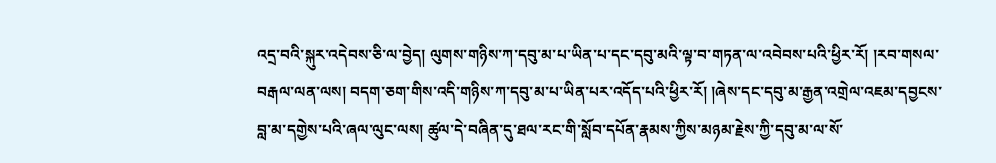འདྲ་བའི་སྐུར་འདེབས་ཅི་ལ་བྱེད། ལུགས་གཉིས་ཀ་དབུ་མ་པ་ཡིན་པ་དང་དབུ་མའི་ལྟ་བ་གཏན་ལ་འབེབས་པའི་ཕྱིར་རོ། །རབ་གསལ་བརྒལ་ལན་ལས། བདག་ཅག་གིས་འདི་གཉིས་ཀ་དབུ་མ་པ་ཡིན་པར་འདོད་པའི་ཕྱིར་རོ། །ཞེས་དང་དབུ་མ་རྒྱན་འགྲེལ་འཇམ་དབྱངས་བླ་མ་དགྱེས་པའི་ཞལ་ལུང་ལས། ཚུལ་དེ་བཞིན་དུ་ཐལ་རང་གི་སློབ་དཔོན་རྣམས་ཀྱིས་མཉམ་རྗེས་ཀྱི་དབུ་མ་ལ་སོ་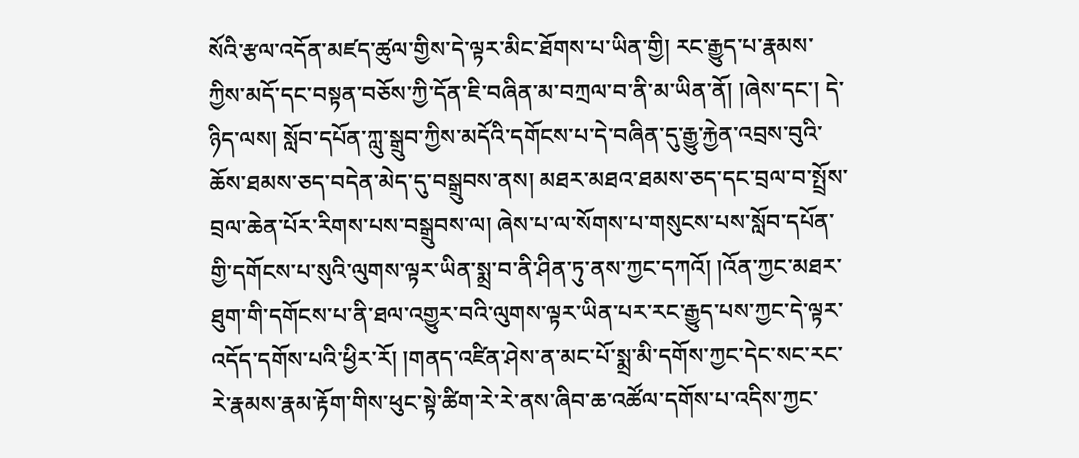སོའི་རྩལ་འདོན་མཛད་ཚུལ་གྱིས་དེ་ལྟར་མིང་ཐོགས་པ་ཡིན་གྱི། རང་རྒྱུད་པ་རྣམས་ཀྱིས་མདོ་དང་བསྟན་བཅོས་ཀྱི་དོན་ཇི་བཞིན་མ་བཀྲལ་བ་ནི་མ་ཡིན་ནོ། །ཞེས་དང་། དེ་ཉིད་ལས། སློབ་དཔོན་ཀླུ་སྒྲུབ་ཀྱིས་མདོའི་དགོངས་པ་དེ་བཞིན་དུ་རྒྱུ་རྐྱེན་འབྲས་བུའི་ཆོས་ཐམས་ཅད་བདེན་མེད་དུ་བསྒྲུབས་ནས། མཐར་མཐའ་ཐམས་ཅད་དང་བྲལ་བ་སྤྲོས་བྲལ་ཆེན་པོར་རིགས་པས་བསྒྲུབས་ལ། ཞེས་པ་ལ་སོགས་པ་གསུངས་པས་སློབ་དཔོན་གྱི་དགོངས་པ་སུའི་ལུགས་ལྟར་ཡིན་སྨྲ་བ་ནི་ཤིན་ཏུ་ནས་ཀྱང་དཀའོ། །འོན་ཀྱང་མཐར་ཐུག་གི་དགོངས་པ་ནི་ཐལ་འགྱུར་བའི་ལུགས་ལྟར་ཡིན་པར་རང་རྒྱུད་པས་ཀྱང་དེ་ལྟར་འདོད་དགོས་པའི་ཕྱིར་རོ། །གནད་འཛིན་ཤེས་ན་མང་པོ་སྨྲ་མི་དགོས་ཀྱང་དེང་སང་རང་རེ་རྣམས་རྣམ་རྟོག་གིས་ཕུང་སྟེ་ཚིག་རེ་རེ་ནས་ཞིབ་ཆ་འཚོལ་དགོས་པ་འདིས་ཀྱང་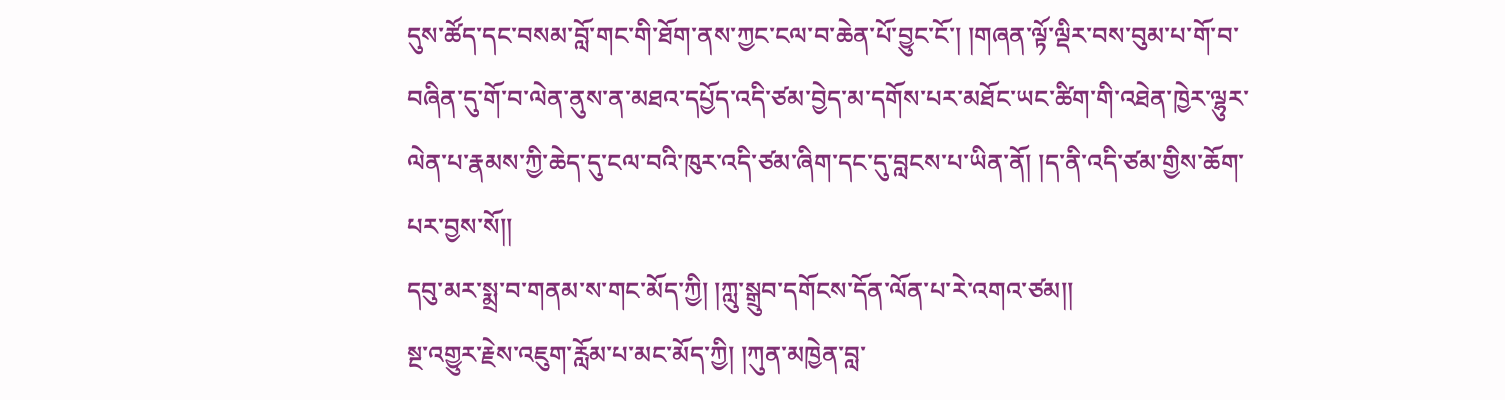དུས་ཚོད་དང་བསམ་བློ་གང་གི་ཐོག་ནས་ཀྱང་ངལ་བ་ཆེན་པོ་བྱུང་ངོ་། །གཞན་ལྟོ་ལྡིར་བས་བུམ་པ་གོ་བ་བཞིན་དུ་གོ་བ་ལེན་ནུས་ན་མཐའ་དཔྱོད་འདི་ཙམ་བྱེད་མ་དགོས་པར་མཐོང་ཡང་ཚིག་གི་འཐེན་ཁྱེར་ལྷུར་ལེན་པ་རྣམས་ཀྱི་ཆེད་དུ་ངལ་བའི་ཁུར་འདི་ཙམ་ཞིག་དང་དུ་བླངས་པ་ཡིན་ནོ། །ད་ནི་འདི་ཙམ་གྱིས་ཆོག་པར་བྱས་སོ།།
དབུ་མར་སྨྲ་བ་གནམ་ས་གང་མོད་ཀྱི། །ཀླུ་སྒྲུབ་དགོངས་དོན་ལོན་པ་རེ་འགའ་ཙམ།།
སྔ་འགྱུར་རྗེས་འཇུག་རློམ་པ་མང་མོད་ཀྱི། །ཀུན་མཁྱེན་བླ་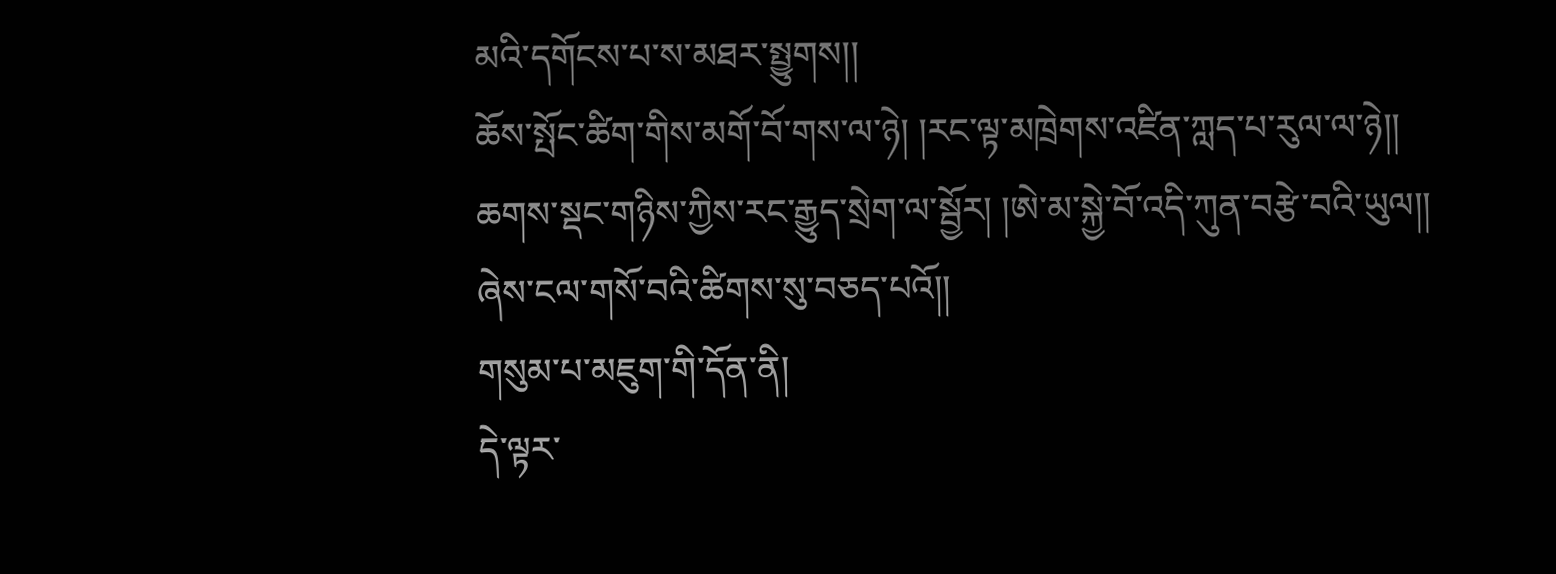མའི་དགོངས་པ་ས་མཐར་སྤྱུགས།།
ཆོས་སྤོང་ཚིག་གིས་མགོ་བོ་གས་ལ་ཉེ། །རང་ལྟ་མཁྲེགས་འཛིན་ཀླད་པ་རུལ་ལ་ཉེ།།
ཆགས་སྡང་གཉིས་ཀྱིས་རང་རྒྱུད་སྲེག་ལ་སྦྱོར། །ཨེ་མ་སྐྱེ་བོ་འདི་ཀུན་བརྩེ་བའི་ཡུལ།།
ཞེས་ངལ་གསོ་བའི་ཚིགས་སུ་བཅད་པའོ།།
གསུམ་པ་མཇུག་གི་དོན་ནི།
དེ་ལྟར་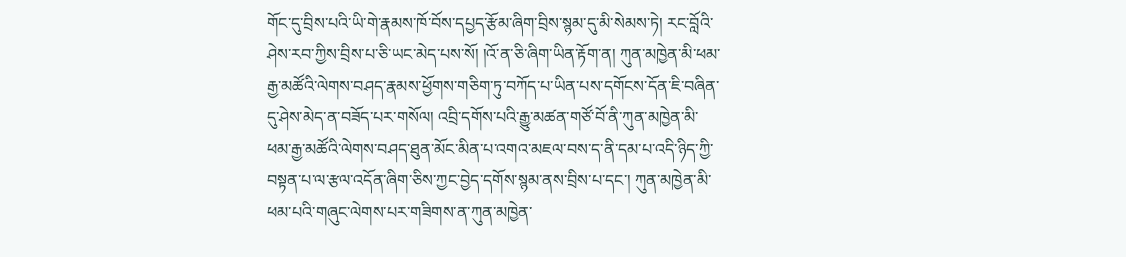གོང་དུ་བྲིས་པའི་ཡི་གེ་རྣམས་ཁོ་བོས་དཔྱད་རྩོམ་ཞིག་བྲིས་སྙམ་དུ་མི་སེམས་ཏེ། རང་བློའི་ཤེས་རབ་ཀྱིས་བྲིས་པ་ཅི་ཡང་མེད་པས་སོ། །འོ་ན་ཅི་ཞིག་ཡིན་རྟོག་ན། ཀུན་མཁྱེན་མི་ཕམ་རྒྱ་མཚོའི་ལེགས་བཤད་རྣམས་ཕྱོགས་གཅིག་ཏུ་བཀོད་པ་ཡིན་པས་དགོངས་དོན་ཇི་བཞིན་དུ་ཤེས་མེད་ན་བཟོད་པར་གསོལ། འབྲི་དགོས་པའི་རྒྱུ་མཚན་གཙོ་བོ་ནི་ཀུན་མཁྱེན་མི་ཕམ་རྒྱ་མཚོའི་ལེགས་བཤད་ཐུན་མོང་མིན་པ་འགའ་མཇལ་བས་ད་ནི་དམ་པ་འདི་ཉིད་ཀྱི་བསྟན་པ་ལ་རྩལ་འདོན་ཞིག་ཅིས་ཀྱང་བྱེད་དགོས་སྙམ་ནས་བྲིས་པ་དང་། ཀུན་མཁྱེན་མི་ཕམ་པའི་གཞུང་ལེགས་པར་གཟིགས་ན་ཀུན་མཁྱེན་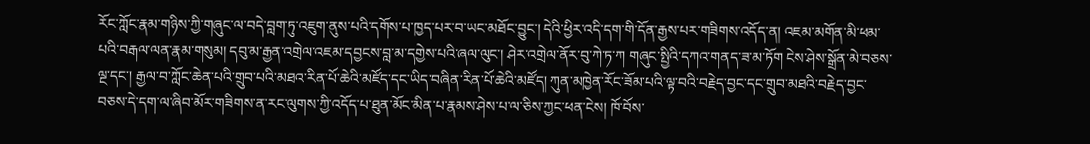རོང་ཀློང་རྣམ་གཉིས་ཀྱི་གཞུང་ལ་བདེ་བླག་ཏུ་འཇུག་ནུས་པའི་དགོས་པ་ཁྱད་པར་བ་ཡང་མཐོང་བྱུང་། དེའི་ཕྱིར་འདི་དག་གི་དོན་རྒྱས་པར་གཟིགས་འདོད་ན། འཇམ་མགོན་མི་ཕམ་པའི་བརྒལ་ལན་རྣམ་གསུམ། དབུ་མ་རྒྱན་འགྲེལ་འཇམ་དབྱངས་བླ་མ་དགྱེས་པའི་ཞལ་ལུང་། ཤེར་འགྲེལ་ནོར་བུ་ཀེ་ཏ་ཀ གཞུང་སྤྱིའི་དཀའ་གནད་ཟ་མ་ཏོག ངེས་ཤེས་སྒྲོན་མེ་བཅས་ལྔ་དང་། རྒྱལ་བ་ཀློང་ཆེན་པའི་གྲུབ་པའི་མཐའ་རིན་པོ་ཆེའི་མཛོད་དང་ཡིད་བཞིན་རིན་པོ་ཆེའི་མཛོད། ཀུན་མཁྱེན་རོང་ཟོམ་པའི་ལྟ་བའི་བརྗེད་བྱང་དང་གྲུབ་མཐའི་བརྗེད་བྱང་བཅས་དེ་དག་ལ་ཞིབ་མོར་གཟིགས་ན་རང་ལུགས་ཀྱི་འདོད་པ་ཐུན་མོང་མིན་པ་རྣམས་ཤེས་པ་ལ་ཅིས་ཀྱང་ཕན་ངེས། ཁོ་བོས་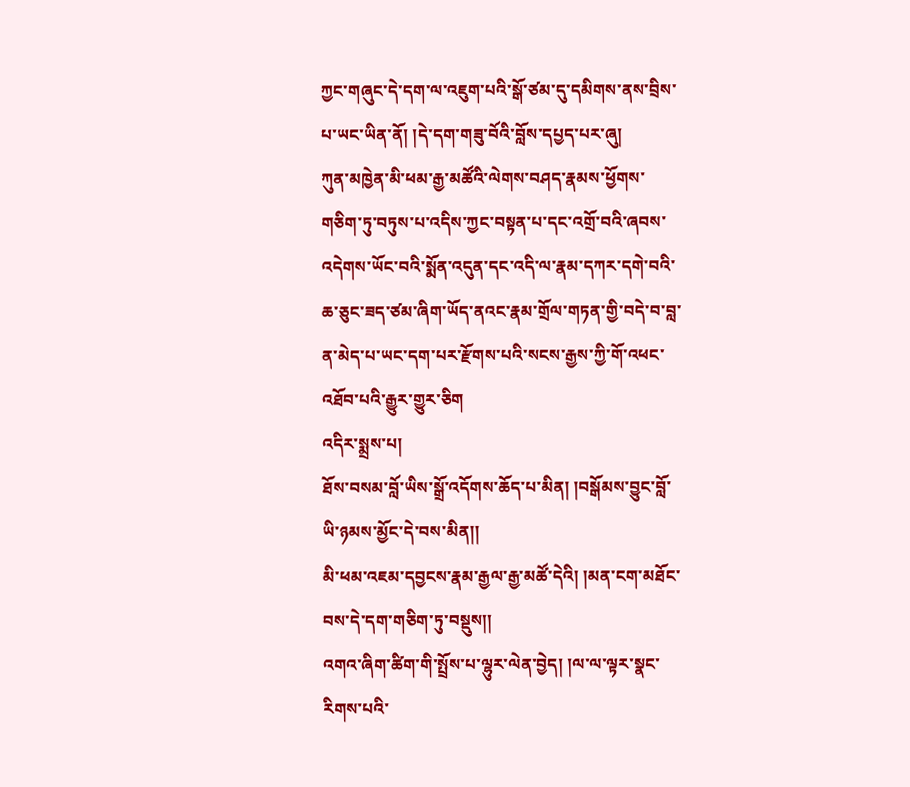ཀྱང་གཞུང་དེ་དག་ལ་འཇུག་པའི་སྒོ་ཙམ་དུ་དམིགས་ནས་བྲིས་པ་ཡང་ཡིན་ནོ། །དེ་དག་གཟུ་བོའི་བློས་དཔྱད་པར་ཞུ།
ཀུན་མཁྱེན་མི་ཕམ་རྒྱ་མཚོའི་ལེགས་བཤད་རྣམས་ཕྱོགས་གཅིག་ཏུ་བཏུས་པ་འདིས་ཀྱང་བསྟན་པ་དང་འགྲོ་བའི་ཞབས་འདེགས་ཡོང་བའི་སྨོན་འདུན་དང་འདི་ལ་རྣམ་དཀར་དགེ་བའི་ཆ་ཅུང་ཟད་ཙམ་ཞིག་ཡོད་ནའང་རྣམ་གྲོལ་གཏན་གྱི་བདེ་བ་བླ་ན་མེད་པ་ཡང་དག་པར་རྫོགས་པའི་སངས་རྒྱས་ཀྱི་གོ་འཕང་འཐོབ་པའི་རྒྱུར་གྱུར་ཅིག
འདིར་སྨྲས་པ།
ཐོས་བསམ་བློ་ཡིས་སྒྲོ་འདོགས་ཆོད་པ་མིན། །བསྒོམས་བྱུང་བློ་ཡི་ཉམས་མྱོང་དེ་བས་མིན།།
མི་ཕམ་འཇམ་དབྱངས་རྣམ་རྒྱལ་རྒྱ་མཚོ་དེའི། །མན་ངག་མཐོང་བས་དེ་དག་གཅིག་ཏུ་བསྡུས།།
འགའ་ཞིག་ཚིག་གི་སྤྲོས་པ་ལྷུར་ལེན་བྱེད། །ལ་ལ་ལྟར་སྣང་རིགས་པའི་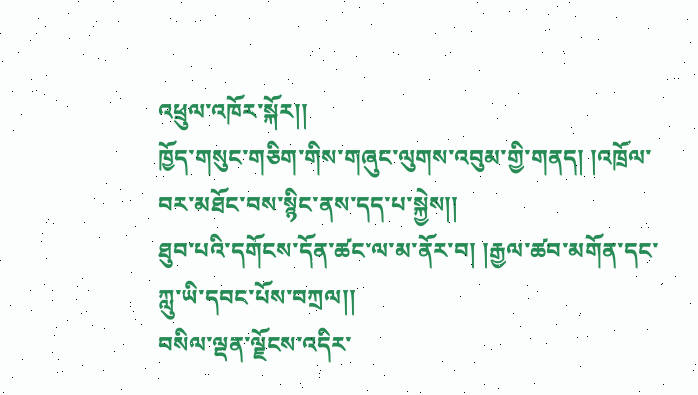འཕྲུལ་འཁོར་སྐོར།།
ཁྱོད་གསུང་གཅིག་གིས་གཞུང་ལུགས་འབུམ་གྱི་གནད། །འཁྲོལ་བར་མཐོང་བས་སྙིང་ནས་དད་པ་སྐྱེས།།
ཐུབ་པའི་དགོངས་དོན་ཚང་ལ་མ་ནོར་བ། །རྒྱལ་ཚབ་མགོན་དང་ཀླུ་ཡི་དབང་པོས་བཀྲལ།།
བསིལ་ལྡན་ལྗོངས་འདིར་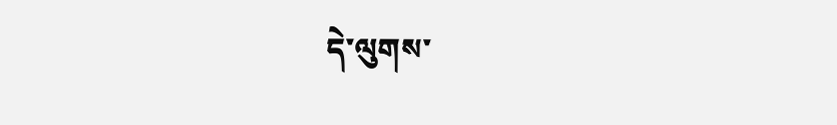དེ་ལུགས་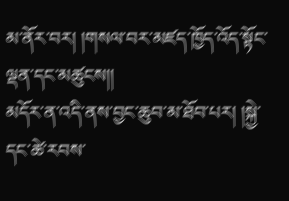མ་ནོར་བར། །གསལ་བར་མཛད་ཁྱོད་འོད་སྟོང་ལྡན་དང་མཚུངས།།
མདོར་ན་འདི་ནས་བྱང་ཆུབ་མ་ཐོབ་པར། །སྐྱེ་དང་ཚེ་རབས་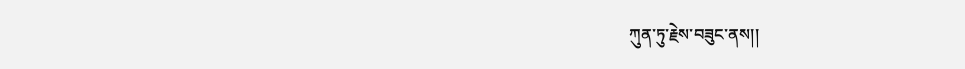ཀུན་ཏུ་རྗེས་བཟུང་ནས།།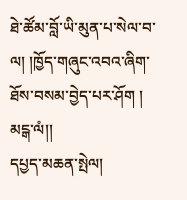ཐེ་ཚོམ་བློ་ཡི་མུན་པ་སེལ་བ་ལ། །ཁྱོད་གཞུང་འབའ་ཞིག་ཐོས་བསམ་བྱེད་པར་ཤོག །
མངྒ་ལཾ།།
དཔྱད་མཆན་སྤེལ།